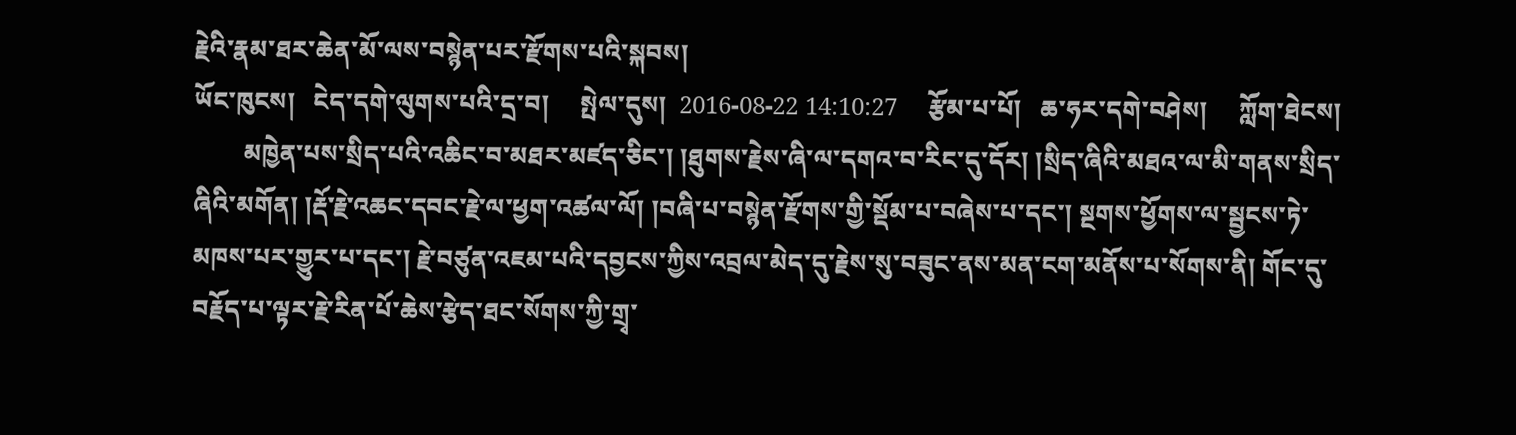རྗེའི་རྣམ་ཐར་ཆེན་མོ་ལས་བསྙེན་པར་རྫོགས་པའི་སྐབས།
ཡོང་ཁུངས།   ངེད་དགེ་ལུགས་པའི་དྲ་བ།     སྤེལ་དུས།  2016-08-22 14:10:27     རྩོམ་པ་པོ།   ཆ་ཧར་དགེ་བཤེས།     ཀློག་ཐེངས།
        མཁྱེན་པས་སྲིད་པའི་འཆིང་བ་མཐར་མཛད་ཅིང་། །ཐུགས་རྗེས་ཞི་ལ་དགའ་བ་རིང་དུ་དོར། །སྲིད་ཞིའི་མཐའ་ལ་མི་གནས་སྲིད་ཞིའི་མགོན། །རྡོ་རྗེ་འཆང་དབང་རྗེ་ལ་ཕྱག་འཚལ་ལོ། །བཞི་པ་བསྙེན་རྫོགས་གྱི་སྡོམ་པ་བཞེས་པ་དང་། སྔགས་ཕྱོགས་ལ་སྦྱངས་ཏེ་མཁས་པར་གྱུར་པ་དང་། རྗེ་བཙུན་འཇམ་པའི་དབྱངས་ཀྱིས་འབྲལ་མེད་དུ་རྗེས་སུ་བཟུང་ནས་མན་ངག་མནོས་པ་སོགས་ནི། གོང་དུ་བརྗོད་པ་ལྟར་རྗེ་རིན་པོ་ཆེས་རྩེད་ཐང་སོགས་ཀྱི་གྲྭ་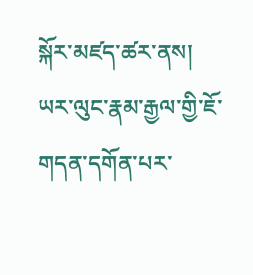སྐོར་མཛད་ཚར་ནས། ཡར་ལུང་རྣམ་རྒྱལ་གྱི་ཇོ་གདན་དགོན་པར་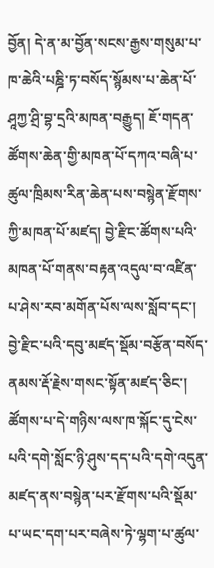བྱོན། དེ་ན་མ་བྱོན་སངས་རྒྱས་གསུམ་པ་ཁ་ཆེའི་པཎྜི་ཏ་བསོད་སྙོམས་པ་ཆེན་པོ་ཤཱཀྱ་ཤྲི་བྷ་དྲའི་མཁན་བརྒྱུད། ཇོ་གདན་ཚོགས་ཆེན་གྱི་མཁན་པོ་དཀའ་བཞི་པ་ཚུལ་ཁྲིམས་རིན་ཆེན་པས་བསྙེན་རྫོགས་ཀྱི་མཁན་པོ་མཛད། བྱེ་རྫིང་ཚོགས་པའི་མཁན་པོ་གནས་བརྟན་འདུལ་བ་འཛིན་པ་ཤེས་རབ་མགོན་པོས་ལས་སློབ་དང་། བྱེ་རྫིང་པའི་དབུ་མཛད་སྡོམ་བརྩོན་བསོད་ནམས་རྡོ་རྗེས་གསང་སྟོན་མཛད་ཅིང་། ཚོགས་པ་དེ་གཉིས་ལས་ཁ་སྐོང་དུ་ངེས་པའི་དགེ་སློང་ཉི་ཤུས་དད་པའི་དགེ་འདུན་མཛད་ནས་བསྙེན་པར་རྫོགས་པའི་སྡོམ་པ་ཡང་དག་པར་བཞེས་ཏེ་ལྷག་པ་ཚུལ་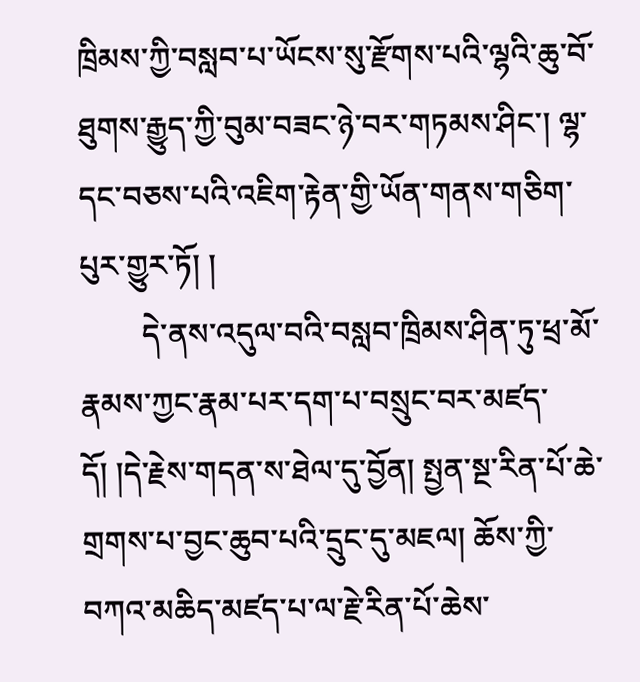ཁྲིམས་ཀྱི་བསླབ་པ་ཡོངས་སུ་རྫོགས་པའི་ལྷའི་ཆུ་བོ་ཐུགས་རྒྱུད་ཀྱི་བུམ་བཟང་ཉེ་བར་གཏམས་ཤིང་། ལྷ་དང་བཅས་པའི་འཇིག་རྟེན་གྱི་ཡོན་གནས་གཅིག་པུར་གྱུར་ཏོ། །
        དེ་ནས་འདུལ་བའི་བསླབ་ཁྲིམས་ཤིན་ཏུ་ཕྲ་མོ་རྣམས་ཀྱང་རྣམ་པར་དག་པ་བསྲུང་བར་མཛད་དོ། །དེ་རྗེས་གདན་ས་ཐེལ་དུ་བྱོན། སྤྱན་སྔ་རིན་པོ་ཆེ་གྲགས་པ་བྱང་ཆུབ་པའི་དྲུང་དུ་མཇལ། ཆོས་ཀྱི་བཀའ་མཆིད་མཛད་པ་ལ་རྗེ་རིན་པོ་ཆེས་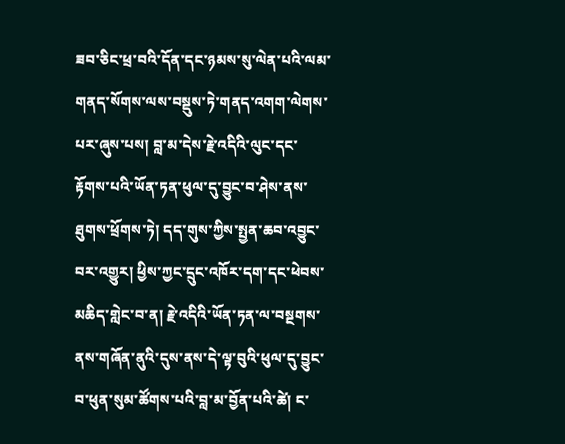ཟབ་ཅིང་ཕྲ་བའི་དོན་དང་ཉམས་སུ་ལེན་པའི་ལམ་གནད་སོགས་ལས་བསྡུས་ཏེ་གནད་འགག་ལེགས་པར་ཞུས་པས། བླ་མ་དེས་རྗེ་འདིའི་ལུང་དང་རྟོགས་པའི་ཡོན་ཏན་ཕུལ་དུ་བྱུང་བ་ཤེས་ནས་ཐུགས་ཕྲོགས་ཏེ། དད་གུས་ཀྱིས་སྤྱན་ཆབ་འབྱུང་བར་འགྱུར། ཕྱིས་ཀྱང་དྲུང་འཁོར་དག་དང་ཕེབས་མཆིད་གླེང་བ་ན། རྗེ་འདིའི་ཡོན་ཏན་ལ་བསྔགས་ནས་གཞོན་ནུའི་དུས་ནས་དེ་ལྟ་བུའི་ཕུལ་དུ་བྱུང་བ་ཕུན་སུམ་ཚོགས་པའི་བླ་མ་བྱོན་པའི་ཚེ། ང་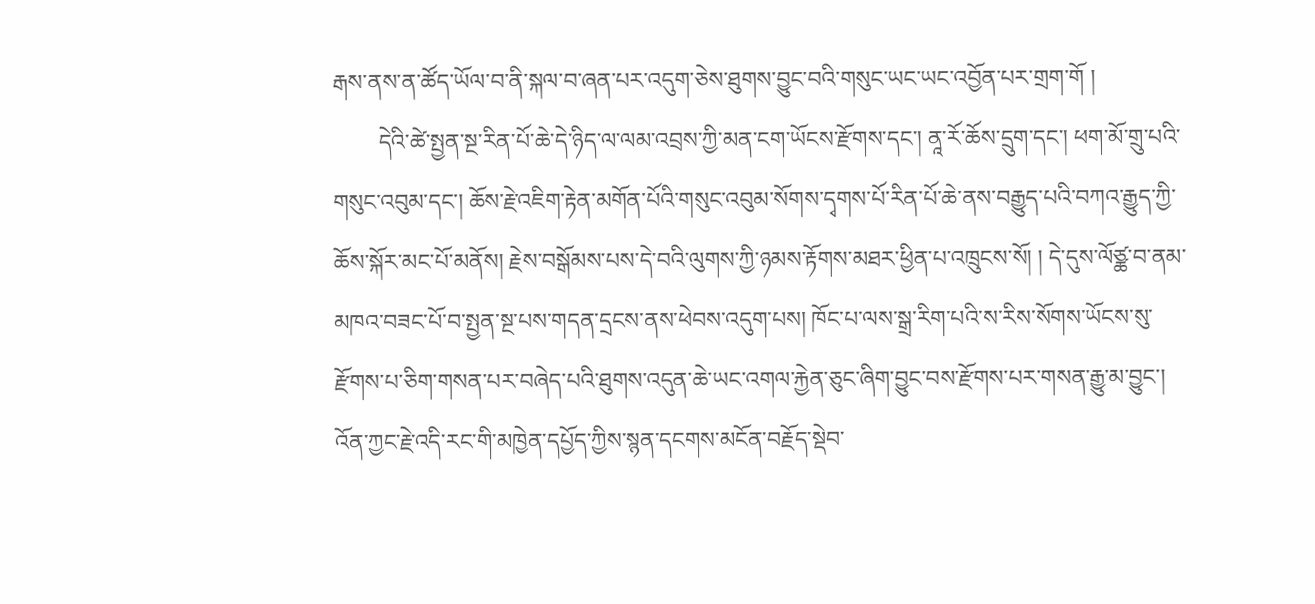རྒས་ནས་ན་ཚོད་ཡོལ་བ་ནི་སྐལ་བ་ཞན་པར་འདུག་ཅེས་ཐུགས་བྱུང་བའི་གསུང་ཡང་ཡང་འབྱོན་པར་གྲག་གོ །
        དེའི་ཚེ་སྤྱན་སྔ་རིན་པོ་ཆེ་དེ་ཉིད་ལ་ལམ་འབྲས་ཀྱི་མན་ངག་ཡོངས་རྫོགས་དང་། ནཱ་རོ་ཆོས་དྲུག་དང་། ཕག་མོ་གྲུ་པའི་གསུང་འབུམ་དང་། ཆོས་རྗེ་འཇིག་རྟེན་མགོན་པོའི་གསུང་འབུམ་སོགས་དྭགས་པོ་རིན་པོ་ཆེ་ནས་བརྒྱུད་པའི་བཀའ་རྒྱུད་ཀྱི་ཆོས་སྐོར་མང་པོ་མནོས། རྗེས་བསྒོམས་པས་དེ་བའི་ལུགས་ཀྱི་ཉམས་རྟོགས་མཐར་ཕྱིན་པ་འཁྲུངས་སོ། ། དེ་དུས་ལོཙྪ་བ་ནམ་མཁའ་བཟང་པོ་བ་སྤྱན་སྔ་པས་གདན་དྲངས་ནས་ཕེབས་འདུག་པས། ཁོང་པ་ལས་སྒྲ་རིག་པའི་ས་རིས་སོགས་ཡོངས་སུ་རྫོགས་པ་ཅིག་གསན་པར་བཞེད་པའི་ཐུགས་འདུན་ཆེ་ཡང་འགལ་རྐྱེན་ཅུང་ཞིག་བྱུང་བས་རྫོགས་པར་གསན་རྒྱུ་མ་བྱུང་། འོན་ཀྱང་རྗེ་འདི་རང་གི་མཁྱེན་དཔྱོད་ཀྱིས་སྙན་དངགས་མངོན་བརྗོད་སྡེབ་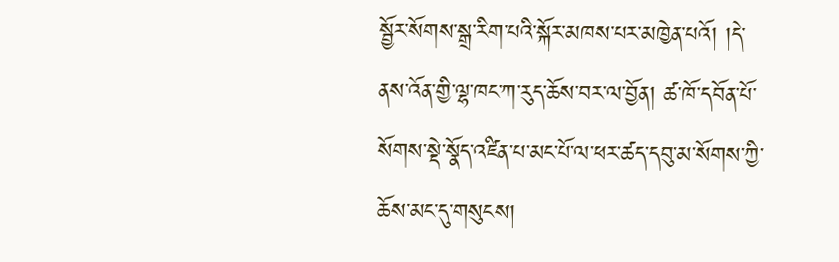སྦྱོར་སོགས་སྒྲ་རིག་པའི་སྐོར་མཁས་པར་མཁྱེན་པའོ། །དེ་ནས་འོན་གྱི་ལྷ་ཁང་ཀ་རུད་ཆོས་བར་ལ་བྱོན། ཚ་ཁོ་དབོན་པོ་སོགས་སྡེ་སྣོད་འཛིན་པ་མང་པོ་ལ་ཕར་ཚད་དབུ་མ་སོགས་ཀྱི་ཆོས་མང་དུ་གསུངས།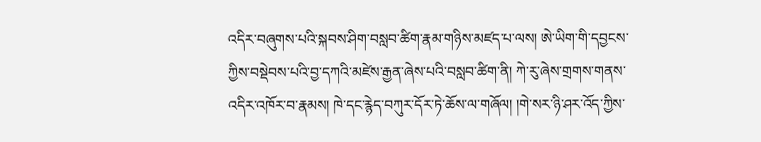འདིར་བཞུགས་པའི་སྐབས་ཤིག་བསླབ་ཚིག་རྣམ་གཉིས་མཛད་པ་ལས། ཨེ་ཡིག་གི་དབྱངས་ཀྱིས་བསྡེབས་པའི་བྱ་དཀའི་མཛེས་རྒྱན་ཞེས་པའི་བསླབ་ཚིག་ནི། ཀེ་རུ་ཞེས་གྲགས་གནས་འདིར་འཁོར་བ་རྣམས། ཁེ་དང་རྙེད་བཀུར་དོར་ཏེ་ཆོས་ལ་གཞོལ། །གེ་སར་ཉི་ཤར་འོད་ཀྱིས་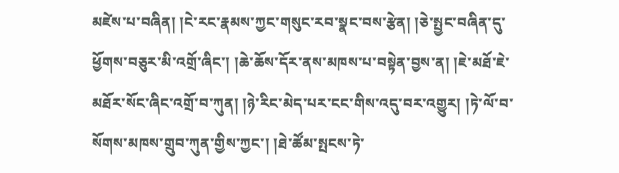མཛེས་པ་བཞིན། །ངེ་རང་རྣམས་ཀྱང་གསུང་རབ་སྣང་བས་རྩེན། །ཅེ་སྤྱང་བཞིན་དུ་ཕྱོགས་བཅུར་མི་འགྲོ་ཞིང་། །ཆེ་ཆོས་དོར་ནས་མཁས་པ་བསྟེན་བྱས་ན། །ཇེ་མཐོ་ཇེ་མཐོར་སོང་ཞིང་འགྲོ་བ་ཀུན། །ཉེ་རིང་མེད་པར་ངང་གིས་འདུ་བར་འགྱུར། །ཏེ་ལོ་བ་སོགས་མཁས་གྲུབ་ཀུན་གྱིས་ཀྱང་། །ཐེ་ཚོམ་སྤངས་ཏེ་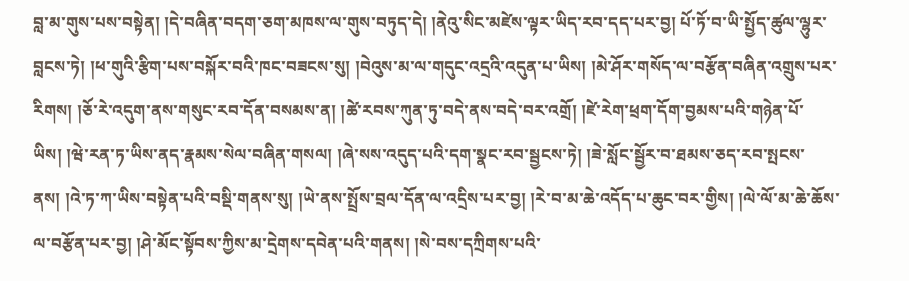བླ་མ་གུས་པས་བསྟེན། །དེ་བཞིན་བདག་ཅག་མཁས་ལ་གུས་བཏུད་དེ། །ནེའུ་སིང་མཛེས་ལྟར་ཡིད་རབ་དད་པར་བྱ། པོ་ཏོ་བ་ཡི་སྤྱོད་ཚུལ་ལྷུར་བླངས་ཏེ། །ཕ་གུའི་རྩིག་པས་བསྐོར་བའི་ཁང་བཟངས་སུ། །བེའུས་མ་ལ་གདུང་འདྲའི་འདུན་པ་ཡིས། །མེ་ཤོར་གསོད་ལ་བརྩོན་བཞིན་འགྲུས་པར་རིགས། །ཅོ་རེ་འདུག་ནས་གསུང་རབ་དོན་བསམས་ན། །ཚེ་རབས་ཀུན་ཏུ་བདེ་ནས་བདེ་བར་འགྲོ། །ཛེ་རེག་ཕྲག་དོག་བྱམས་པའི་གཉེན་པོ་ཡིས། །ཝེ་རན་ཏ་ཡིས་ནད་རྣམས་སེལ་བཞིན་གསལ། །ཞེ་སས་འདུད་པའི་དག་སྣང་རབ་སྦྱངས་ཏེ། །ཟེ་སློང་སྦྱོར་བ་ཐམས་ཅད་རབ་སྤངས་ནས། །འེ་ཏ་ཀ་ཡིས་བསྟེན་པའི་བསྡི་གནས་སུ། །ཡེ་ནས་སྤྲོས་བྲལ་དོན་ལ་འདྲིས་པར་བྱ། །རེ་བ་མ་ཆེ་འདོད་པ་ཆུང་བར་གྱིས། །ལེ་ལོ་མ་ཆེ་ཆོས་ལ་བརྩོན་པར་བྱ། །ཤེ་མོང་སྟོབས་ཀྱིས་མ་དྲེགས་དབེན་པའི་གནས། །སེ་བས་དཀྲིགས་པའི་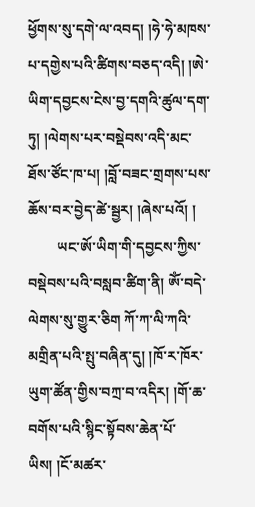ཕྱོགས་སུ་དགེ་ལ་འབད། །ཧེ་ཧེ་མཁས་པ་དགྱེས་པའི་ཚིགས་བཅད་འདི། །ཨེ་ཡིག་དབྱངས་ངེས་བྱ་དགའི་ཚུལ་དག་ཏུ། །ལེགས་པར་བསྡེབས་འདི་མང་ཐོས་ཙོང་ཁ་པ། །བློ་བཟང་གྲགས་པས་ཆོས་བར་བྱེད་ཚེ་སྦྱར། །ཞེས་པའོ། །
        ཡང་ཨོ་ཡིག་གི་དབྱངས་ཀྱིས་བསྡེབས་པའི་བསླབ་ཚིག་ནི། ཨོཾ་བདེ་ལེགས་སུ་གྱུར་ཅིག ཀོ་ཀ་ལི་ཀའི་མགྲིན་པའི་སྤུ་བཞིན་དུ། །ཁོ་ར་ཁོར་ཡུག་ཚོན་གྱིས་བཀྲ་བ་འདིར། །གོ་ཆ་བགོས་པའི་སྙིང་སྟོབས་ཆེན་པོ་ཡིས། །ངོ་མཚར་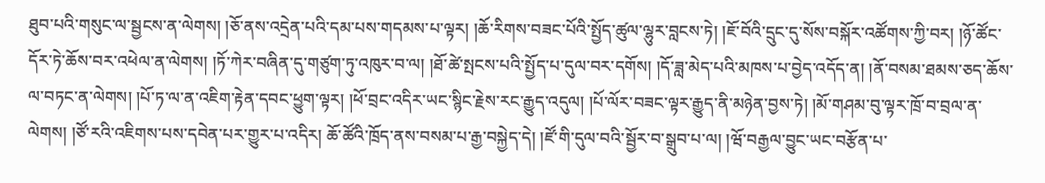ཐུབ་པའི་གསུང་ལ་སྦྱངས་ན་ལེགས། །ཅོ་ནས་འདྲེན་པའི་དམ་པས་གདམས་པ་ལྟར། །ཆོ་རིགས་བཟང་པོའི་སྤྱོད་ཚུལ་ལྷུར་བླངས་ཏེ། །ཇོ་བོའི་དྲུང་དུ་སོས་བསྐོར་འཚོགས་ཀྱི་བར། །ཉོ་ཚོང་དོར་ཏེ་ཆོས་བར་འཕེལ་ན་ལེགས། །ཏོ་ཀེར་བཞིན་དུ་གཙུག་ཏུ་འཁུར་བ་ལ། །ཐོ་ཚེ་སྤངས་པའི་སྤྱོད་པ་དུལ་བར་དགོས། །དོ་ཟླ་མེད་པའི་མཁས་པ་བྱེད་འདོད་ན། །ནོ་བསམ་ཐམས་ཅད་ཆོས་ལ་བཏང་ན་ལེགས། །པོ་ཏ་ལ་ན་འཇིག་རྟེན་དབང་ཕྱུག་ལྟར། །ཕོ་བྲང་འདིར་ཡང་སྙིང་རྗེས་རང་རྒྱུད་འདུལ། །པོ་ལོར་བཟང་ལྟར་རྒྱུད་ནི་མཉེན་བྱས་ཏེ། །མོ་གཤམ་བུ་ལྟར་ཁྲོ་བ་བྲལ་ན་ལེགས། །ཙོ་རའི་འཇིགས་པས་དབེན་པར་གྱུར་པ་འདིར། ཆོ་ཚོའི་ཁྲོད་ནས་བསམ་པ་རྒྱ་བསྐྱེད་དེ། །ཛོ་གི་དུལ་བའི་སྦྱོར་བ་སྒྲུབ་པ་ལ། །ཝོ་བརྒྱལ་བྱུང་ཡང་བརྩོན་པ་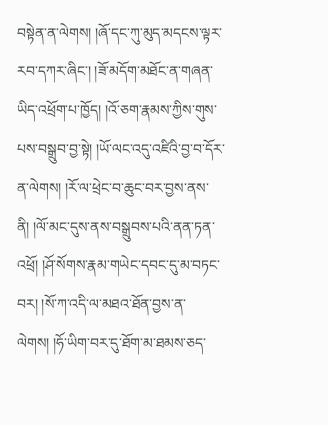བསྟེན་ན་ལེགས། །ཞོ་དང་ཀུ་མུད་མདངས་ལྟར་རབ་དཀར་ཞིང་། །ཟོ་མདོག་མཐོང་ན་གཞན་ཡིད་འཕྲོག་པ་ཁྱོད། །འོ་ཅག་རྣམས་ཀྱིས་གུས་པས་བསྒྲུབ་བྱ་སྟེ། །ཡོ་ལང་འདུ་འཛིའི་བྱ་བ་དོར་ན་ལེགས། །རོ་ལ་ཕྲེང་བ་ཆུང་བར་བྱས་ནས་ནི། །ལོ་མང་དུས་ནས་བསྒྲུབས་པའི་ནན་ཏན་འཕྲོ། །ཤོ་སོགས་རྣམ་གཡེང་དབང་དུ་མ་བཏང་བར། །སོ་ཀ་འདི་ལ་མཐའ་ཐོན་བྱས་ན་ལེགས། །ཧོ་ཡིག་བར་དུ་ཐོག་མ་ཐམས་ཅད་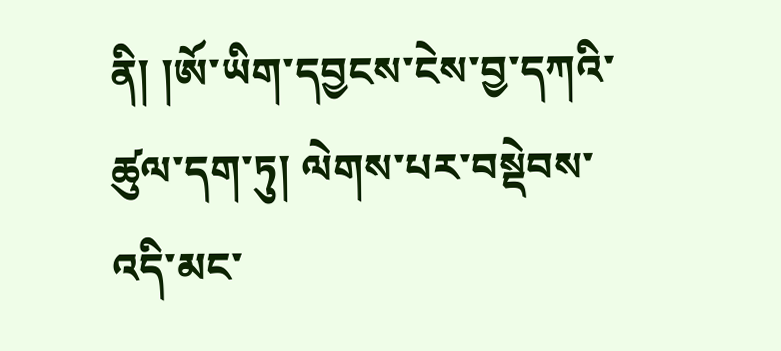ནི། །ཨོ་ཡིག་དབྱངས་ངེས་བྱ་དཀའི་ཚུལ་དག་ཏུ། ལེགས་པར་བསྡེབས་འདི་མང་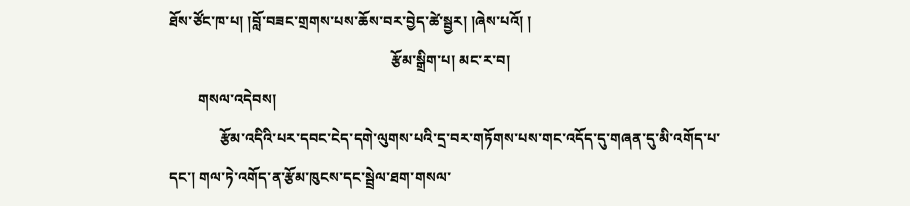ཐོས་ཙོང་ཁ་པ། །བློ་བཟང་གྲགས་པས་ཆོས་བར་བྱེད་ཚེ་སྦྱར། །ཞེས་པའོ། །
                                                             རྩོམ་སྒྲིག་པ། མང་ར་བ།
        གསལ་འདེབས།
              རྩོམ་འདིའི་པར་དབང་ངེད་དགེ་ལུགས་པའི་དྲ་བར་གཏོགས་པས་གང་འདོད་དུ་གཞན་དུ་མི་འགོད་པ་དང་། གལ་ཏེ་འགོད་ན་རྩོམ་ཁུངས་དང་སྦྲེལ་ཐག་གསལ་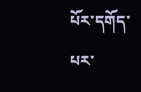པོར་དགོད་པར་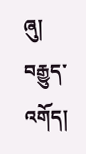ཞུ།
བརྒྱུད་འགོད།